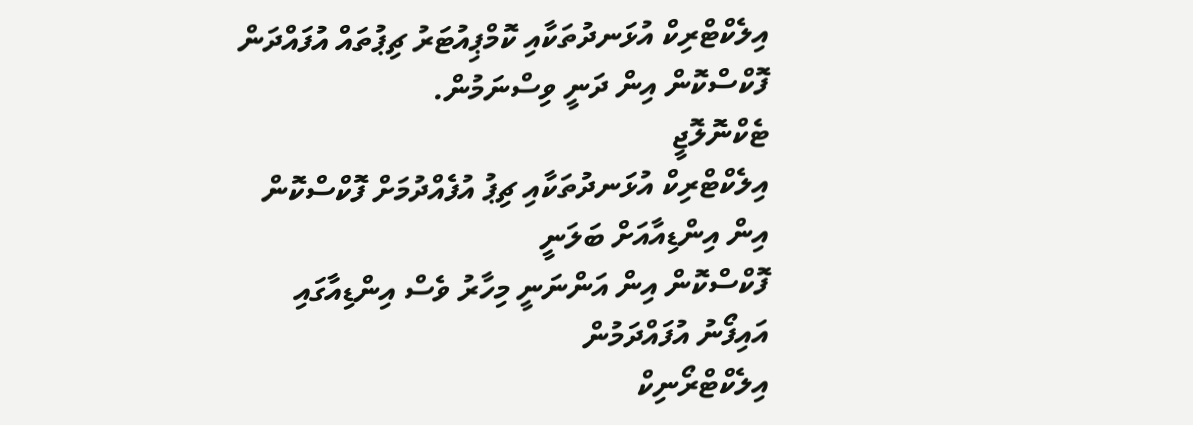އިލެކްޓްރިކް އުޅަނދުތަކާއި ކޮމްޕިއުޓަރު ޗިޕުތައް އުފައްދަން ފޮކްސްކޮން އިން ދަނީ ވިސްނަމުން.
ޓެކްނޮލޮޖީ
އިލެކްޓްރިކް އުޅަނދުތަކާއި ޗިޕު އުފެއްދުމަށް ފޮކްސްކޮން އިން އިންޑިއާއަށް ބަލަނީ
ފޮކްސްކޮން އިން އަންނަނީ މިހާރު ވެސް އިންޑިއާގައި އައިފޯނު އުފައްދަމުން
އިލެކްޓްރޯނިކް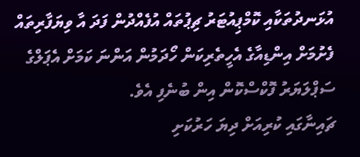އުޅަނދުތަކާއި ކޮމްޕިއުޓަރު ޗިޕުތައް އުފެއްދުން ފަދަ އާ ވިޔަފާރިތައް ފެށުމަށް އިންޑިއާގެ އެހީތެރިކަން ހޯދަމުން އަންނަ ކަމަށް އެޕަލްގެ ސަޕްލަޔަރު ފޮކްސްކޮން އިން ބުނެފި އެވެ.
ޗައިނާގައި ކުރިއަށް ދިޔަ ހަރުކަށި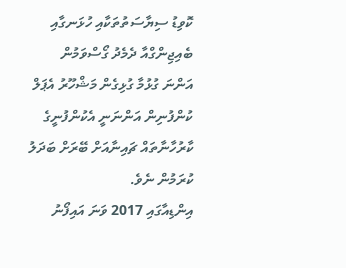ކޮވިޑު ސިޔާސަތުތަކާއި ހުޅަނގާއި ބެއިޖިންގްއާ ދެމެދު ގޯސްވަމުން އަންނަ ގުޅުމާ ގުޅިގެން މަޝްހޫރު އެޕަލް ކުންފުނިން އަންނަނީ އެކުންފުނީގެ ކާރުހާނާތައް ޗައިނާއަށް ބޭރަށް ބަދަލު ކުރަމުން ނެވެ.
އިންޑިއާގައި 2017 ވަނަ އައިފޯނު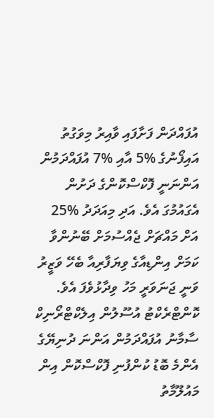އުފައްދަން ފަށާފައި ވާއިރު މިވަގުތު އައިފޯނުގެ %5 އާއި %7 އުފައްދަމުން އަންނަނީ ފޮކްސްކޮންގެ ދަށުން އެގައުމުގަ އެވެ. އަދި މިއަދަދު %25 އަށް މައްޗަށް ޖެއްސުމަށް ބޭނުންވާ ކަމަށް އިންޑިއާގެ ވިޔަފާރިއާ ބެހޭ ވަޒީރު ވަނީ ޖަނަވަރީ މަހު ވިދާޅުވެފަ އެވެ.
ކޮންޓްރެކްޓު އުސޫލުން އިލެކްޓްރޯނިކް ސާމާނު އުފައްދަމުން އަންނަ ދުނިޔޭގެ އެންމެ ބޮޑު ކުންފުނި ފޮކްސްކޮން އިން މައުލޫމާތު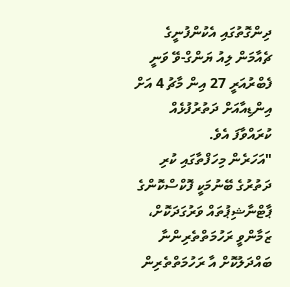ދިންގޮތުގައި އެކުންފުނީގެ ޗެއާމަން ލިއު ޔަންގް-ވޭ ވަނީ ފެބްރުއަރީ 27 އިން މާޗު 4 އަށް އިންޑިއާއަށް ދަތުރުފުޅެއް ކުރައްވާފަ އެވެ.
"އަހަރެން މިހަފްތާގައި ކުރި ދަތުރުގެ ބޭނުމަކީ ފޮކްސްކޮންގެ ޕާޓްނާޝިޕުތައް ވަރުގަދަކޮށް، ޒަމާންވީ ރަހުމަތްތެރިންނާ ބައްދަލުކޮށް އާ ރަހުމަތްތެރިން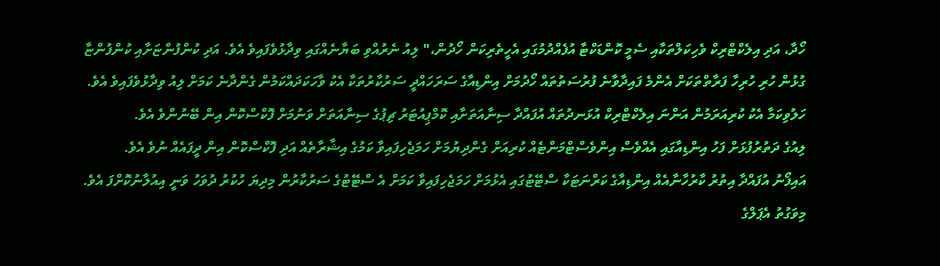ހޯދާ، އަދި އިލެކްޓްރިކް ވެހިކަލްތަކާއި ސެމީ ކޮންޑަކްޓާ އުފެއްދުމުގައި އެހީތެރިކަން ހޯދުން،" ލިއު ނެރުއްވި ބަޔާނެއްގައި ވިދާޅުވެފައިވެ އެވެ. އަދި ކުންފުންޏަށާއި ކުންފުންޏާ ގުޅުން ހުރި ހުރިހާ ފަރާތްތަކަށް އެންމެ ފައިދާވާނެ ފުރުސަތުތައް ހޯދުމަށް އިންޑިއާގެ ސަރަހައްދީ ސަރުކާރުތަކާ އެކު ވާހަކަދައްކަމުން ގެންދާނެ ކަމަށް ލިއު ވިދާޅުވެފައިވެ އެވެ.
ހަލުވިކަމާ އެކު ކުރިއަރަމުން އަންނަ އިލެކްޓްރިކް އުޅަނދުތައް އުފައްދާ ސިނާއަތަށާއި ކޮމްޕިއުޓަރު ޗިޕުގެ ސިނާއަތަށް ވަނުމަށް ފޮކްސްކޮން އިން ބޭނުންވެ އެވެ.
ލިއުގެ ދަތުރުފުޅަށް ފަހު އިންޑިއާގައި އެއްވެސް އިންވެސްޓްމަންޓެއް ކުރިއަށް ގެންދިޔުމަށް ހަމަޖެހިފައިވާ ކަމުގެ އިޝާރާތެއް އަދި ފޮކްސްކޮން އިން ދީފައެއް ނުވެ އެވެ.
އައިފޯނު އުފައްދާ އިތުރު ކާރުހާނާއެއް އިންޑިއާގެ ކަރްނަޓަކާ ސްޓޭޓުގައި އެޅުމަށް ހަމަޖެހިފައިވާ ކަމަށް އެ ސްޓޭޓުގެ ސަރުކާރުން މިދިޔަ ހުކުރު ދުވަހު ވަނީ އިއުލާނުކޮށްފަ އެވެ.
މިވަގުތު އެޕަލްގެ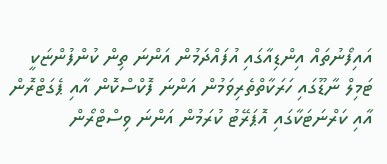އައިފޯނުތައް އިންޑިއާގައި އުފައްދަމުން އަންނަ ތިން ކުންފުންޏަކީ ޓަމިލް ނާޑޫގައި ހަރަކާތްތެރިވަމުން އަންނަ ފޮކްސްކޮން އާއި ޕެގަޓްރޮން އާއި ކަރްނަޓަކާގައި އޮޕަރޭޓު ކުރަމުން އަންނަ ވިސްޓްރޯން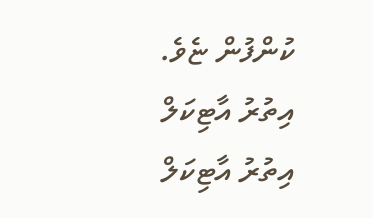ކުންފުން ޏެވެ.
އިތުރު އާޓިކަލް
އިތުރު އާޓިކަލް